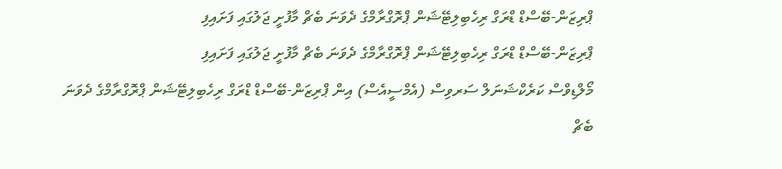ޕްރިޒަން-ބޭސްޑް ޑްރަގް ރިހެބިލިޓޭޝަން ޕްރޮގްރާމްގެ ދެވަނަ ބެޗް މާފުށީ ޖަލުގައި ފަށައިފި
ޕްރިޒަން-ބޭސްޑް ޑްރަގް ރިހެބިލިޓޭޝަން ޕްރޮގްރާމްގެ ދެވަނަ ބެޗް މާފުށީ ޖަލުގައި ފަށައިފި
މޯލްޑިވްސް ކަރެކްޝަނަލް ސަރވިސް (އެމްސީއެސް) އިން ޕްރިޒަން-ބޭސްޑް ޑްރަގް ރިހެބިލިޓޭޝަން ޕްރޮގްރާމްގެ ދެވަނަ ބެޗް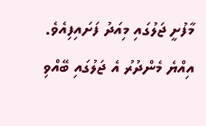މާފުށީ ޖަލުގައި މިއަދު ފަށައިފިއެވެ.
އިއްޔެ މެންދުރު އެ ޖަލުގައި ބޭއްވި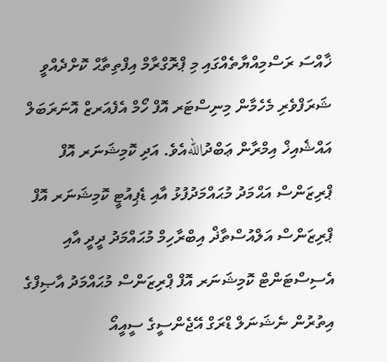ޚާއްސަ ރަސްމިއްޔާތެއްގައި މި ޕްރޮގްރާމް އިފްތިތާޙް ކޮށްދެއްވީ ޝަރަފްވެރި މެހެމާން މިނިސްޓަރ އޮފް ހޯމް އެފެއަރޒް އޮނަރަބަލް އައްޝެއިޚް އިމްރާން ޢަބްދުاللهއެވެ. އަދި ކޮމިޝަނަރ އޮފް ޕްރިޒަންސް އަޙްމަދު މުޙައްމަދުފުޅު އާއި ޑެޕިއުޓީ ކޮމިޝަނަރ އޮފް ޕްރިޒަންސް އަލްއުސްތާޛް އިބްރާހިމް މުޙައްމަދު ދީދީ އާއި އެސިސްޓަންޓް ކޮމިޝަނަރ އޮފް ޕްރިޒަންސް މުޙައްމަދު އާޞިފްގެ އިތުރުން ނެޝަނަލް ޑްރަގް އޭޖެންސީގެ ސީއީއޯ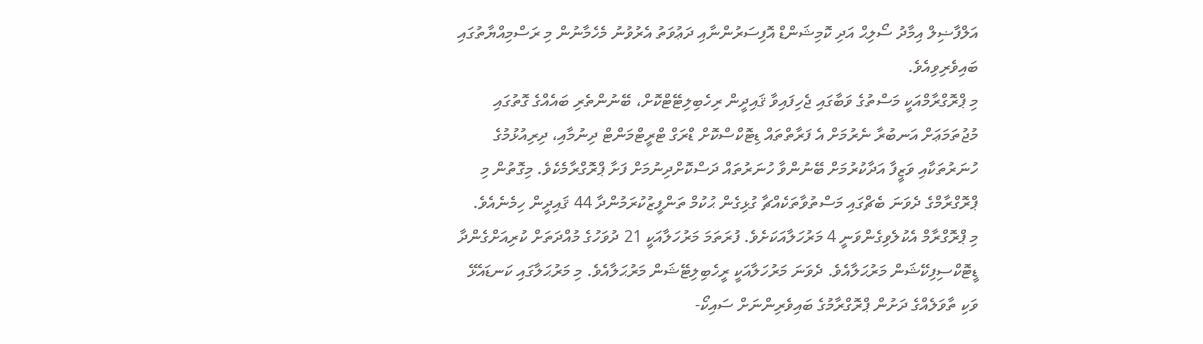އަލްފާޟިލް އިމާދު ސޯލިޙް އަދި ކޮމިޝަންޑް އޮފިސަރުންނާއި ދަޢުވަތު އެރުވުނު މެހެމާނުން މި ރަސްމިއްޔާތުގައި ބައިވެރިވިއެވެ.
މި ޕްރޮގްރާމްއަކީ މަސްތުގެ ވަބާގައި ޖެހިފައިވާ ޤައިދީން ރިހެބިލިޓޭޓްކޮށް، ބޭނުންތެރި ބައެއްގެ ގޮތުގައި މުޖުތަމަޢަށް އަނބުރާ ނެރުމަށް އެ ފަރާތްތައް ޑިޓޮކްސްކޮށް ޑްރަގް ޓްރީޓްމަންޓް ދިނުމާއި، ދިރިއުޅުމުގެ ހުނަރުތަކާއި ވަޒީފާ އަދާކުރުމަށް ބޭނުންވާ ހުނަރުތައް ދަސްކޮށްދިނުމަށް ފަށާ ޕްރޮގްރާމެކެވެ. މިގޮތުން މި ޕްރޮގްރާމްގެ ދެވަނަ ބެޗްގައި މަސްތުވާތަކެއްޗާ ގުޅިގެން ޙުކުމް ތަންފީޒުކުރަމުންދާ 44 ޤައިދީން ހިމެނެއެވެ.
މި ޕްރޮގްރާމް އެކުލެވިގެންވަނީ 4 މަރުހަލާއަކަށެވެ. ފުރަތަމަ މަރުހަލާއަކީ 21 ދުވަހުގެ މުއްދަތަށް ކުރިއަށްގެންދާ ޑީޓޮކްސިފިކޭޝަން މަރުޙަލާއެވެ. ދެވަނަ މަރުހަލާއަކީ ރީހެބިލިޓޭޝަން މަރުޙަލާއެވެ. މި މަރުޙަލާގައި ކަނޑައެޅޭ ވަކި ތާވަލެއްގެ ދަށުން ޕްރޮގްރާމުގެ ބައިވެރިންނަށް ސައިކޯ-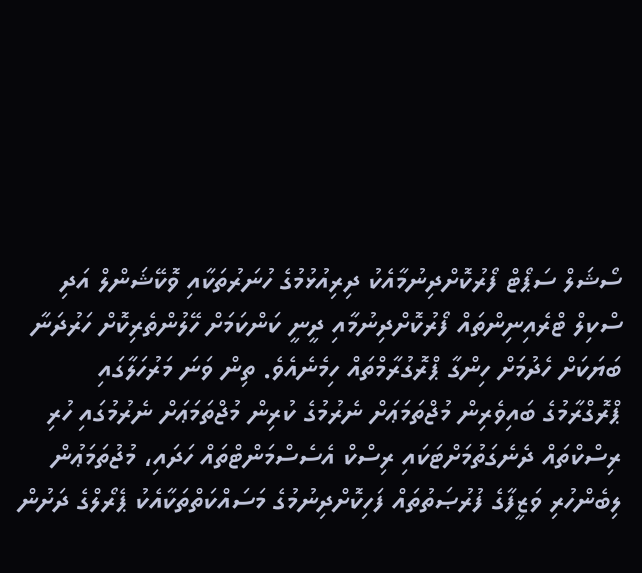ސޯޝަލް ސަޕޯޓް ފޯރުކޮށްދިނުމާއެކު ދިރިއުޅުމުގެ ހުނަރުތަކާއި ވޮކޭޝަންލް އަދި ސްކިލް ޓްރެއިނިންތައް ފޯރުކޮށްދިނުމާއި ދީނީ ކަންކަމަށް ހޭލުންތެރިކޮށް ހަރުދަނާ ބަޔަކަށް ހެދުމަށް ހިންގާ ޕްރޮގުރާމްތައް ހިމެނެއެވެ. ތިން ވަނަ މަރުހަލާގައި ޕްރޮގްރާމުގެ ބައިވެރިން މުޖްތަމަޢަށް ނެރުމުގެ ކުރިން މުޖްތަމަޢަށް ނެރުމުގައި ހުރި ރިސްކްތައް ދެނެގަތުމަށްޓަކައި ރިސްކް އެސެސްމަންޓްތައް ހަދައި، މުޖުތަމަޢުން ލިބެންހުރި ވަޒީފާގެ ފުރުޞަތުތައް ފަހިކޮށްދިނުމުގެ މަސައްކަތްތަކާއެކު ޕެރޯލްގެ ދަށުން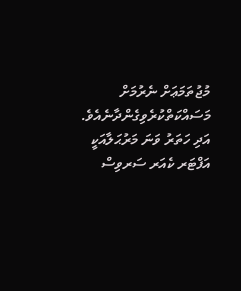މުޖުތަމަޢަށް ނެރުމަށް މަސައްކަތްކުރެވިގެންދާނެއެވެ. އަދި ހަތަރު ވަނަ މަރުޙަލާއަކީ އަފްޓަރ ކެއަރ ސަރވިސް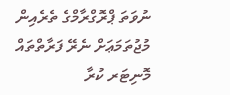ނުވަތަ ޕްރޮގްރާމްގެ ތެރެއިން މުޖުތަމަޢަށް ނެރޭ ފަރާތްތައް މޮނިޓަރ ކުރާ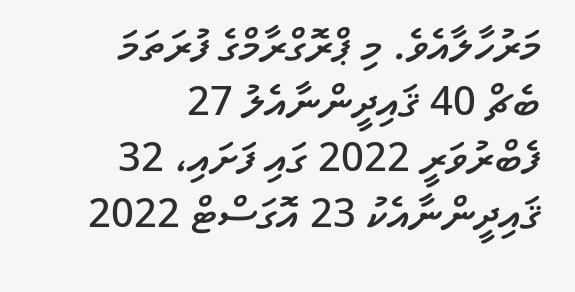މަރުހާލާއެވެ. މި ޕްރޮގްރާމްގެ ފުރަތަމަ ބެޗް 40 ޤައިދީންނާއެލު 27 ފެބްރުވަރީ 2022 ގައި ފަށައި، 32 ޤައިދީންނާއެކު 23 އޮގަސްޓް 2022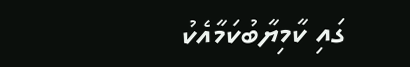ގައި ކާމިޔާބުކަމާއެކު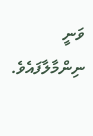ވަނީ ނިންމާލާފައެވެ.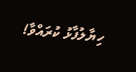ހިޔާލުފާޅު ކުރައްވާ!